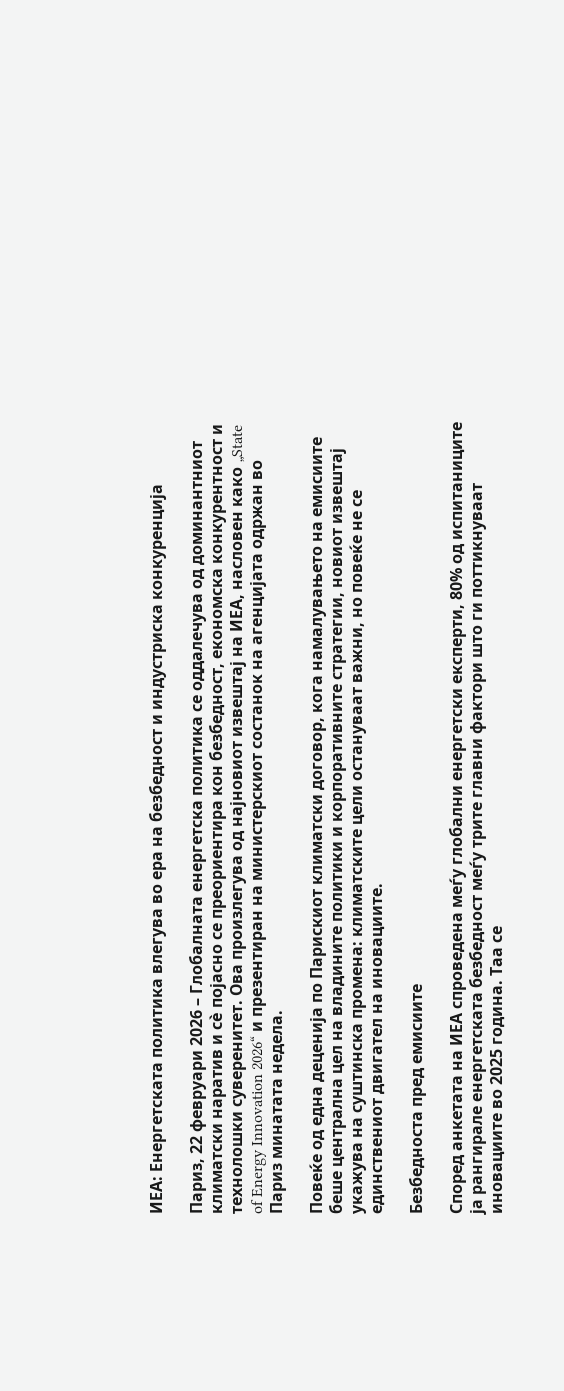ИЕА: Енергетската политика влегува во ера на безбедност и индустриска конкуренција

Париз, 22 февруари 2026 – Глобалната енергетска политика се оддалечува од доминантниот климатски наратив и сè појасно се преориентира кон безбедност, економска конкурентност и технолошки суверенитет. Ова произлегува од најновиот извештај на ИЕА, насловен како „State of Energy Innovation 2026“ и презентиран на министерскиот состанок на агенцијата одржан во Париз минатата недела.

Повеќе од една деценија по Парискиот климатски договор, кога намалувањето на емисиите беше централна цел на владините политики и корпоративните стратегии, новиот извештај укажува на суштинска промена: климатските цели остануваат важни, но повеќе не се единствениот двигател на иновациите.

Безбедноста пред емисиите

Според анкетата на ИЕА спроведена меѓу глобални енергетски експерти, 80% од испитаниците ја рангирале енергетската безбедност меѓу трите главни фактори што ги поттикнуваат иновациите во 2025 година. Таа се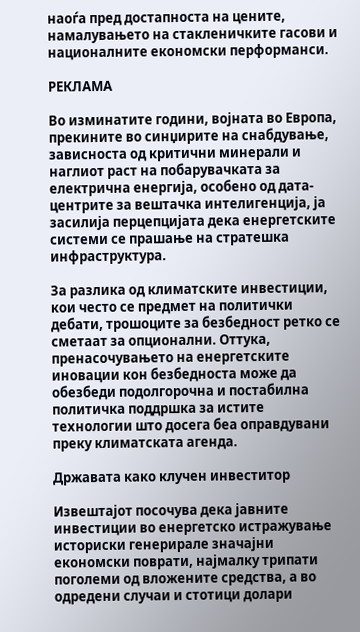наоѓа пред достапноста на цените, намалувањето на стакленичките гасови и националните економски перформанси.

РЕКЛАМА

Во изминатите години, војната во Европа, прекините во синџирите на снабдување, зависноста од критични минерали и наглиот раст на побарувачката за електрична енергија, особено од дата-центрите за вештачка интелигенција, ја засилија перцепцијата дека енергетските системи се прашање на стратешка инфраструктура.

За разлика од климатските инвестиции, кои често се предмет на политички дебати, трошоците за безбедност ретко се сметаат за опционални. Оттука, пренасочувањето на енергетските иновации кон безбедноста може да обезбеди подолгорочна и постабилна политичка поддршка за истите технологии што досега беа оправдувани преку климатската агенда.

Државата како клучен инвеститор

Извештајот посочува дека јавните инвестиции во енергетско истражување историски генерирале значајни економски поврати, најмалку трипати поголеми од вложените средства, а во одредени случаи и стотици долари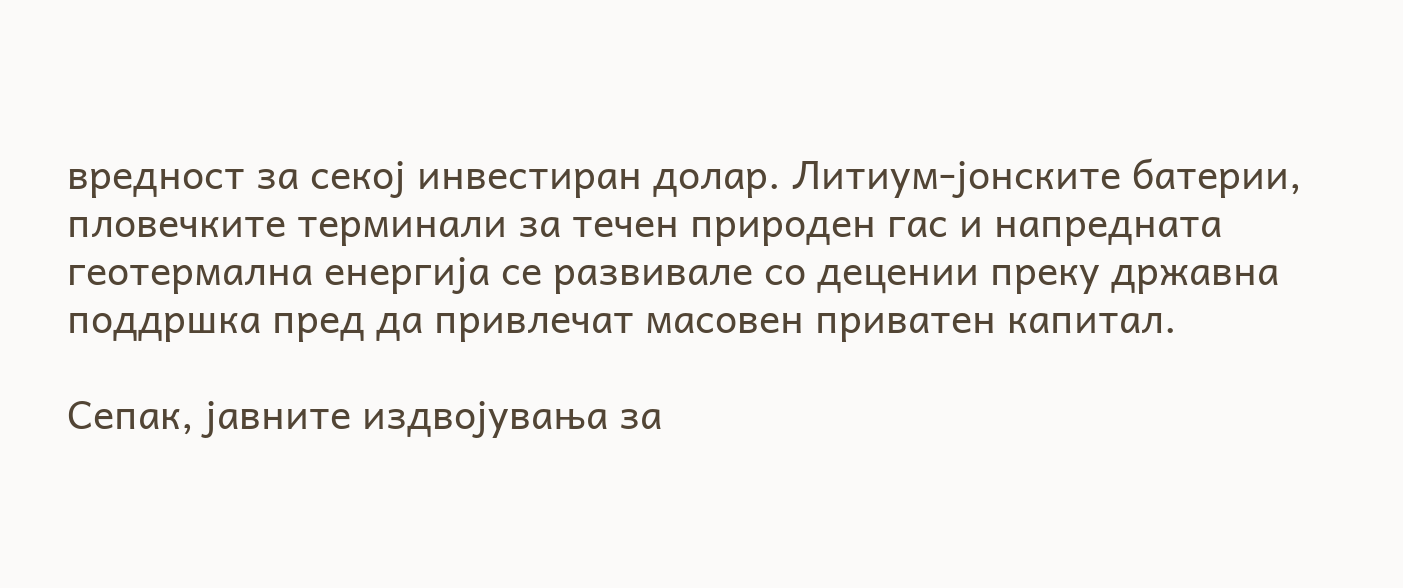вредност за секој инвестиран долар. Литиум-јонските батерии, пловечките терминали за течен природен гас и напредната геотермална енергија се развивале со децении преку државна поддршка пред да привлечат масовен приватен капитал.

Сепак, јавните издвојувања за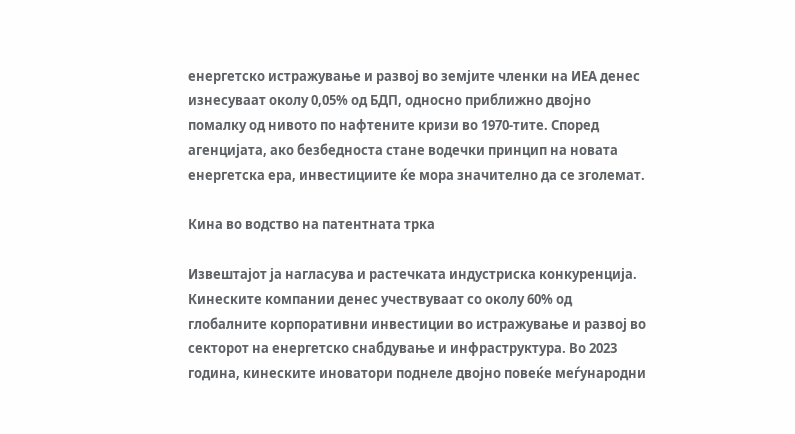енергетско истражување и развој во земјите членки на ИЕА денес изнесуваат околу 0,05% од БДП, односно приближно двојно помалку од нивото по нафтените кризи во 1970-тите. Според агенцијата, ако безбедноста стане водечки принцип на новата енергетска ера, инвестициите ќе мора значително да се зголемат.

Кина во водство на патентната трка

Извештајот ја нагласува и растечката индустриска конкуренција. Кинеските компании денес учествуваат со околу 60% од глобалните корпоративни инвестиции во истражување и развој во секторот на енергетско снабдување и инфраструктура. Во 2023 година, кинеските иноватори поднеле двојно повеќе меѓународни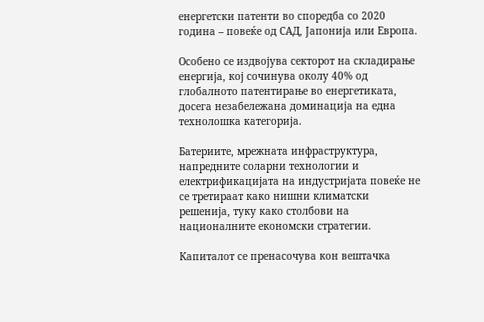енергетски патенти во споредба со 2020 година – повеќе од САД, Јапонија или Европа.

Особено се издвојува секторот на складирање енергија, кој сочинува околу 40% од глобалното патентирање во енергетиката, досега незабележана доминација на една технолошка категорија.

Батериите, мрежната инфраструктура, напредните соларни технологии и електрификацијата на индустријата повеќе не се третираат како нишни климатски решенија, туку како столбови на националните економски стратегии.

Капиталот се пренасочува кон вештачка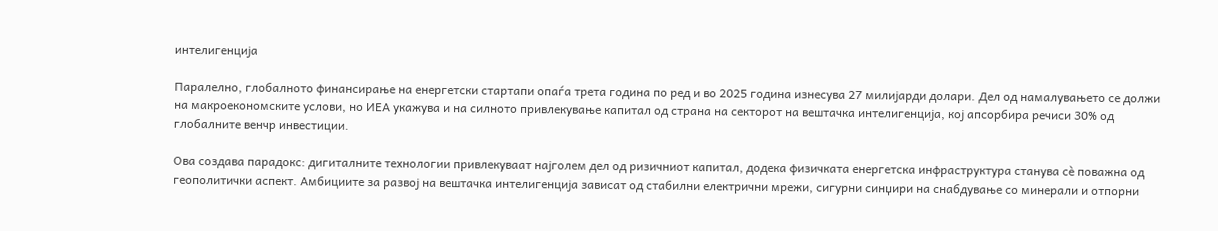интелигенција

Паралелно, глобалното финансирање на енергетски стартапи опаѓа трета година по ред и во 2025 година изнесува 27 милијарди долари. Дел од намалувањето се должи на макроекономските услови, но ИЕА укажува и на силното привлекување капитал од страна на секторот на вештачка интелигенција, кој апсорбира речиси 30% од глобалните венчр инвестиции.

Ова создава парадокс: дигиталните технологии привлекуваат најголем дел од ризичниот капитал, додека физичката енергетска инфраструктура станува сè поважна од геополитички аспект. Амбициите за развој на вештачка интелигенција зависат од стабилни електрични мрежи, сигурни синџири на снабдување со минерали и отпорни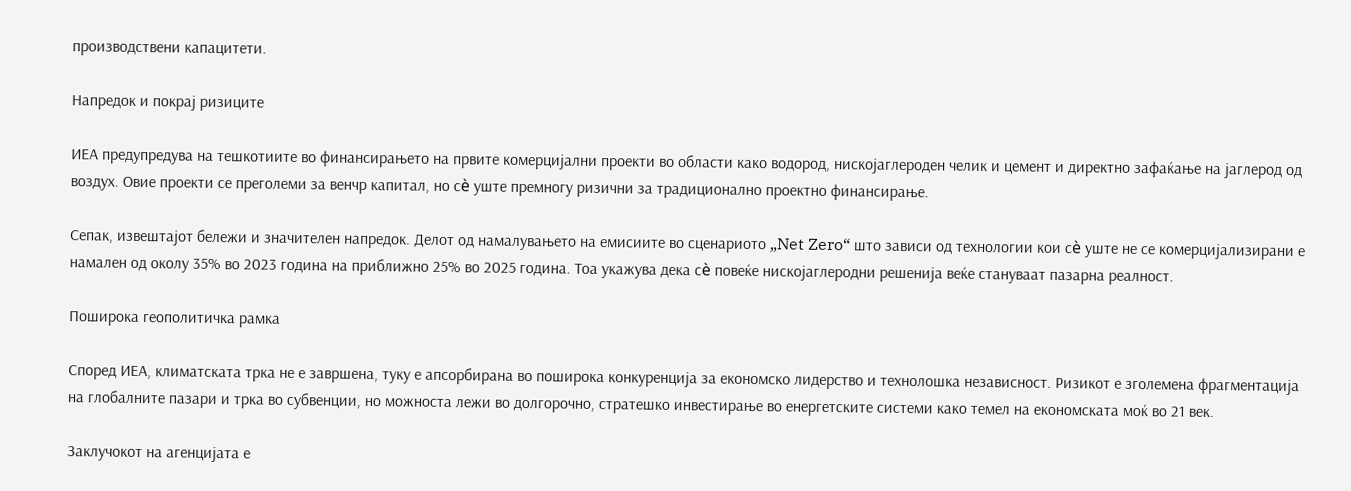производствени капацитети.

Напредок и покрај ризиците

ИЕА предупредува на тешкотиите во финансирањето на првите комерцијални проекти во области како водород, нискојаглероден челик и цемент и директно зафаќање на јаглерод од воздух. Овие проекти се преголеми за венчр капитал, но сè уште премногу ризични за традиционално проектно финансирање.

Сепак, извештајот бележи и значителен напредок. Делот од намалувањето на емисиите во сценариото „Net Zero“ што зависи од технологии кои сè уште не се комерцијализирани е намален од околу 35% во 2023 година на приближно 25% во 2025 година. Тоа укажува дека сè повеќе нискојаглеродни решенија веќе стануваат пазарна реалност.

Поширока геополитичка рамка

Според ИЕА, климатската трка не е завршена, туку е апсорбирана во поширока конкуренција за економско лидерство и технолошка независност. Ризикот е зголемена фрагментација на глобалните пазари и трка во субвенции, но можноста лежи во долгорочно, стратешко инвестирање во енергетските системи како темел на економската моќ во 21 век.

Заклучокот на агенцијата е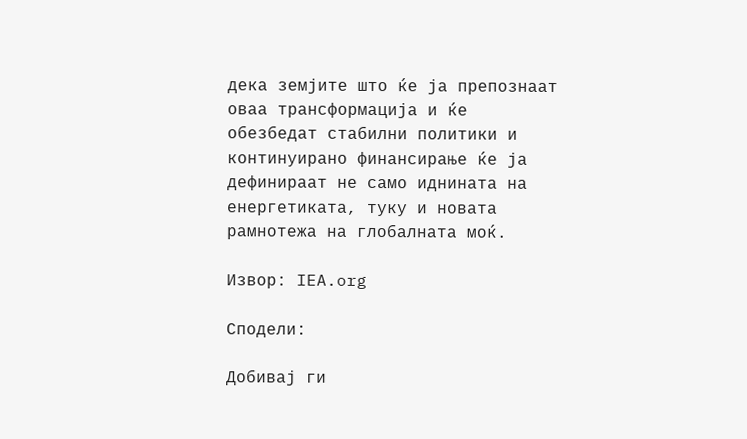дека земјите што ќе ја препознаат оваа трансформација и ќе обезбедат стабилни политики и континуирано финансирање ќе ја дефинираат не само иднината на енергетиката, туку и новата рамнотежа на глобалната моќ.

Извор: IEA.org

Сподели:

Добивај ги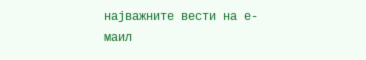најважните вести на е-маил